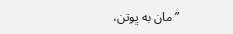”مان به ڀوتن،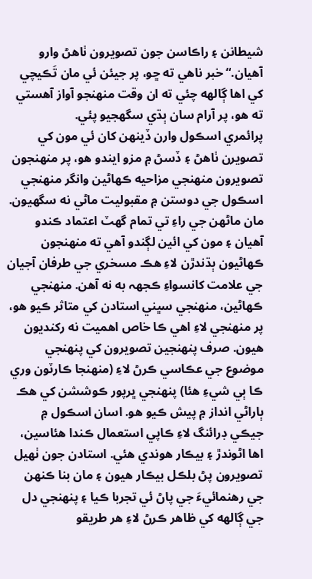شيطانن ۽ راڪاسن جون تصويرون ٺاھڻ وارو آهيان.“ خبر ناھي ته ڇو، پر جيئن ئي مان تَڪيچي کي اها ڳالهه چئي ته ان وقت منهنجو آواز آھستي ته ھو، پر آرام سان ٻڌي سگهجيو پئي.
پرائمري اسڪول وارن ڏينهن کان ئي مون کي تصويرن ٺاهڻ ۽ ڏسڻ ۾ مزو ايندو هو، پر منهنجون تصويرون منهنجي مزاحيه ڪهاڻين وانگر منهنجي اسڪول جي دوستن ۾ مقبوليت ماڻي نه سگهيون. مان ماڻهن جي راءِ تي تمام گهٽ اعتماد ڪندو آهيان ۽ مون کي ائين لڳندو آھي ته منهنجون ڪهاڻيون ٻڌندڙن لاءِ ھڪ مسخري جي طرفان آجيان جي علامت کانسواءِ ڪجهہ به نه آهن. منهنجي ڪهاڻين، منهنجي سڀني استادن کي متاثر ڪيو ھو، پر منهنجي لاءِ اهي ڪا خاص اھميت نه رکنديون ھيون. صرف پنهنجين تصويرون کي پنهنجي موضوع جي عڪاسي ڪرڻ لاءِ (منهنجا ڪارٽون وري ڪا ٻي شيءِ هئا) پنهنجي ڀرپور ڪوششن کي ھڪ ٻاراڻي انداز ۾ پيش ڪيو ھو. اسان اسڪول ۾ جيڪي ڊرائنگ لاءِ ڪاپي استعمال ڪندا هئاسين، اھا اڻوندڙ ۽ بيڪار هوندي ھئي. استادن جون ٺهيل تصويرون پڻ بلڪل بيڪار ھيون ۽ مان بنا ڪنهن جي رھنمائيءَ جي پاڻ ئي تجربا ڪيا ۽ پنهنجي دل جي ڳالهه کي ظاھر ڪرڻ لاءِ هر طريقو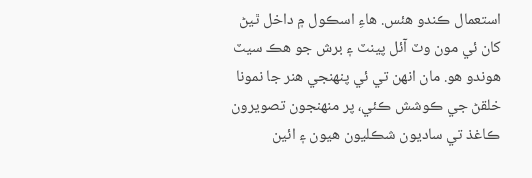استعمال ڪندو ھئس. هاءِ اسڪول ۾ داخل ٿيڻ کان ئي مون وٽ آئل پينٽ ۽ برش جو هڪ سيٽ ھوندو ھو. مان انهن تي ئي پنهنجي ھنر جا نمونا خلقڻ جي ڪوشش ڪئي، پر منهنجون تصويرون ڪاغذ تي ساديون شڪليون ھيون ۽ ائين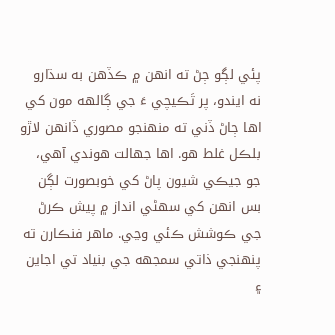پئي لڳو ڄڻ ته انهن ۾ ڪڏهن به سڌارو نه ايندو، پر تَڪيچي ءَ جي ڳالهه مون کي اھا ڄاڻ ڏني ته منهنجو مصوري ڏانهن لاڙو بلڪل غلط هو. اھا جهالت ھوندي آھي، جو جيڪي شيون پاڻ کي خوبصورت لڳن بس انهن کي سهڻي انداز ۾ پيش ڪرڻ جي ڪوشش ڪئي وڃي. ماهر فنڪارن ته پنهنجي ذاتي سمجهه جي بنياد تي اجاين ۽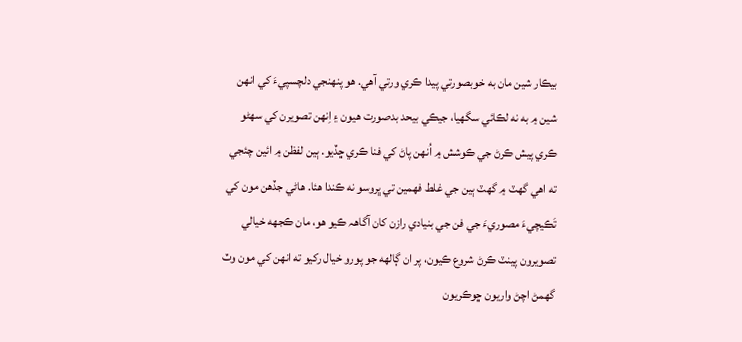بيڪار شين مان به خوبصورتي پيدا ڪري ورتي آھي. ھو پنهنجي دلچسپيءَ کي انهن شين ۾ به نه لڪائي سگهيا، جيڪي بيحد بدصورت هيون ۽ اِنهن تصويرن کي سهڻو ڪري پيش ڪرڻ جي ڪوشش ۾ اُنهن پاڻ کي فنا ڪري ڇڏيو. ٻين لفظن ۾ ائين چئجي ته اهي گهٽ ۾ گهٽ ٻين جي غلط فھمين تي ڀروسو نه ڪندا هئا. ھاڻي جڏھن مون کي تَڪيچيءَ مصوريءَ جي فن جي بنيادي رازن کان آگاھہ ڪيو ھو، مان ڪجهه خيالي تصويرون پينٽ ڪرڻ شروع ڪيون، پر ان ڳالهه جو پورو خيال رکيو ته انهن کي مون وٽ گهمڻ اچڻ واريون ڇوڪريون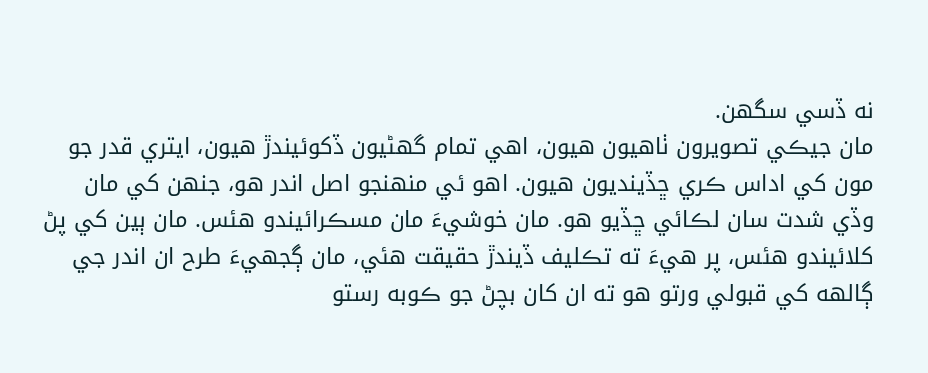نه ڏسي سگهن.
مان جيڪي تصويرون ٺاھيون هيون، اهي تمام گهڻيون ڏکوئيندڙ هيون، ايتري قدر جو مون کي اداس ڪري ڇڏينديون ھيون. اھو ئي منهنجو اصل اندر ھو، جنهن کي مان وڏي شدت سان لڪائي ڇڏيو هو. مان خوشيءَ مان مسڪرائيندو هئس. مان ٻين کي پڻ کلائيندو هئس، پر ھيءَ ته تڪليف ڏيندڙ حقيقت هئي، مان ڳجهيءَ طرح ان اندر جي ڳالهه کي قبولي ورتو ھو ته ان کان بچڻ جو ڪوبه رستو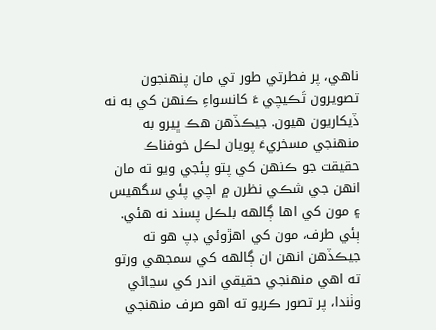ناھي، پر فطرتي طور تي مان پنهنجون تصويرون تَڪيچي ءَ کانسواءِ ڪنهن کي به نه ڏيکاريون ھيون. جيڪڏهن هڪ ڀيرو به منهنجي مسخريءَ پويان لڪل خوفناڪ حقيقت جو ڪنهن کي پتو پئجي ويو ته مان انهن جي شڪي نظرن ۾ اچي پئي سگهيس ۽ مون کي اھا ڳالهه بلڪل پسند نه ھئي. ٻئي طرف، مون کي اھڙوئي ڊپ هو ته جيڪڏهن انهن ان ڳالهه کي سمجهي ورتو ته اهي منهنجي حقيقي اندر کي سڃاڻي وٺندا، پر تصور ڪريو ته اهو صرف منهنجي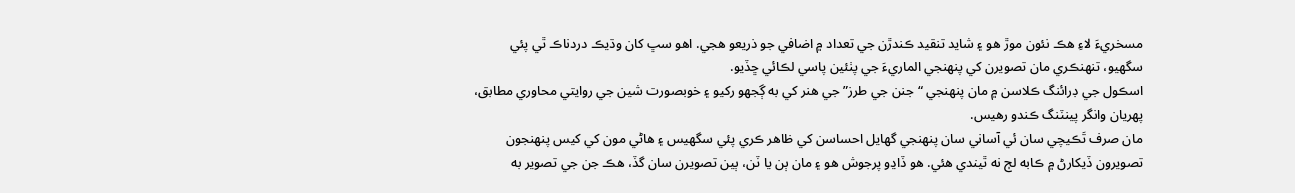مسخريءَ لاءِ ھڪ نئون موڙ هو ۽ شايد تنقيد ڪندڙن جي تعداد ۾ اضافي جو ذريعو ھجي. اهو سڀ کان وڌيڪ دردناڪ ٿي پئي سگهيو، تنهنڪري مان تصويرن کي پنهنجي الماريءَ جي پٺئين پاسي لڪائي ڇڏيو.
اسڪول جي ڊرائنگ ڪلاسن ۾ مان پنهنجي “جنن جي طرز” جي ھنر کي به ڳجهو رکيو ۽ خوبصورت شين جي روايتي محاوري مطابق، پهريان وانگر پينٽنگ ڪندو رهيس.
مان صرف تَڪيچي سان ئي آساني سان پنهنجي گهايل احساسن کي ظاهر ڪري پئي سگهيس ۽ ھاڻي مون کي کيس پنهنجون تصويرون ڏيکارڻ ۾ ڪابه لڄ نه ٿيندي ھئي. هو ڏاڍو پرجوش هو ۽ مان ٻن يا ٽن، ٻين تصويرن سان گڏ، هڪ جن جي تصوير به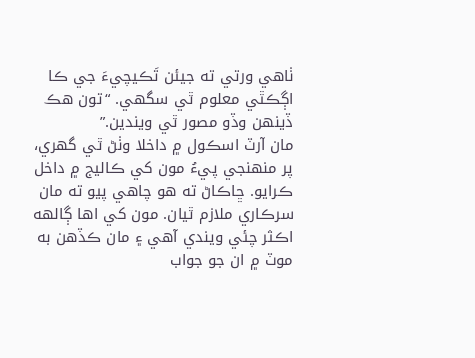ٺاھي ورتي ته جيئن تَڪيچيءَ جي ڪا اڳڪٿي معلوم ٿي سگهي. “تون هڪ ڏينهن وڏو مصور ٿي ويندين.”
مان آرٽ اسڪول ۾ داخلا وٺڻ ٿي گهري، پر منهنجي پيءُ مون کي ڪاليج ۾ داخل ڪرايو. ڇاڪاڻ ته ھو چاھي پيو ته مان سرڪاري ملازم ٿيان. مون کي اها ڳالهه اڪثر چئي ويندي آھي ۽ مان ڪڏهن به موٽ ۾ ان جو جواب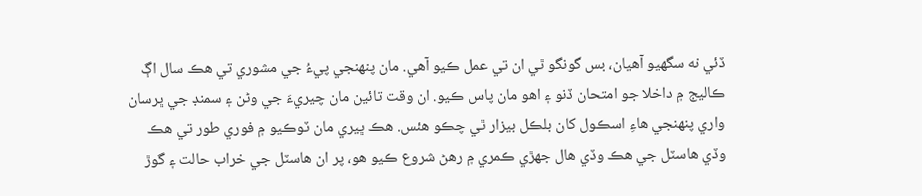ڏئي نه سگهيو آهيان، بس گونگو ٿي ان تي عمل ڪيو آھي. مان پنهنجي پيءُ جي مشوري تي ھڪ سال اڳ ڪاليج ۾ داخلا جو امتحان ڏنو ۽ اھو مان پاس ڪيو. ان وقت تائين مان چيريءَ جي وڻن ۽ سمنڊ جي ڀرسان واري پنهنجي هاءِ اسڪول کان بلڪل بيزار ٿي چڪو هئس. هڪ ڀيري مان ٽوڪيو ۾ فوري طور تي هڪ وڏي ھاسٽل جي ھڪ وڏي ھال جهڙي ڪمري ۾ رھڻ شروع ڪيو ھو، پر ان ھاسٽل جي خراب حالت ۽ گوڙ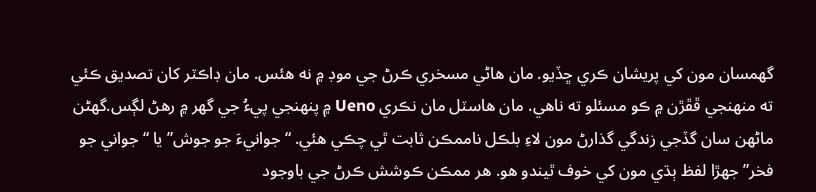گهمسان مون کي پريشان ڪري ڇڏيو. مان ھاڻي مسخري ڪرڻ جي موڊ ۾ نه هئس. مان ڊاڪٽر کان تصديق ڪئي ته منهنجي ڦڦڙن ۾ ڪو مسئلو ته ناهي. مان ھاسٽل مان نڪري Ueno ۾ پنهنجي پيءُ جي گهر ۾ رهڻ لڳس.گهڻن ماڻهن سان گڏجي زندگي گذارڻ مون لاءِ بلڪل ناممڪن ثابت ٿي چڪي هئي. “جوانيءَ جو جوش” يا “جواني جو فخر” جهڙا لفظ ٻڌي مون کي خوف ٿيندو ھو. ھر ممڪن ڪوشش ڪرڻ جي باوجود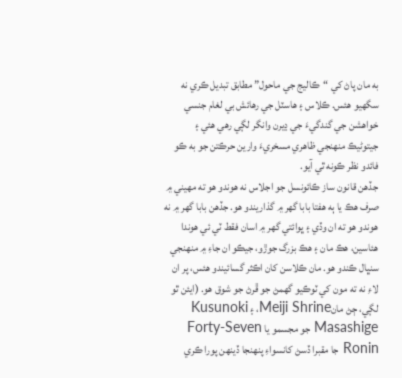به مان پاڻ کي “ڪاليج جي ماحول” مطابق تبديل ڪري نه سگهيو ھئس. ڪلاس ۽ ھاسٽل جي رھائش بي لغام جنسي خواهشن جي گندگيءَ جي ڍيرن وانگر لڳي رھي ھئي ۽ جيتوڻيڪ منهنجي ظاھري مسخريءَ وارين حرڪتن جو به ڪو فائدو نظر ڪونه ٿي آيو.
جڏهن قانون ساز ڪائونسل جو اجلاس نه ھوندو ھو ته مهيني ۾ صرف هڪ يا ٻه هفتا بابا گهر ۾ گذاريندو هو. جڏهن بابا گهر ۾ نه ھوندو ھو ته ان وڏي ۽ ڀوائتي گهر ۾ اسان فقط ٽي ئي هوندا هئاسين، ھڪ مان ۽ ھڪ بزرگ جوڙو، جيڪو ان جاءِ ۾ منهنجي سنڀال ڪندو هو. مان ڪلاسن کان اڪثر گسائيندو ھئس، پر ان لاءِ نه ته مون کي ٽوڪيو گهمڻ جو ڦرڻ جو شوق ھو. (ايئن ٿو لڳي، ڄڻ مانMeiji Shrine، ۽ Kusunoki Masashige جو مجسمو يا Forty-Seven Ronin جا مقبرا ڏسڻ کانسواءِ پنهنجا ڏينهن پورا ڪري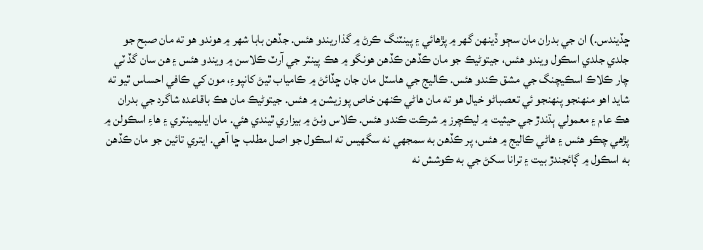ڇڏيندس.) ان جي بدران مان سڄو ڏينهن گهر ۾ پڙهائي ۽ پينٽنگ ڪرڻ ۾ گذاريندو هئس. جڏهن بابا شهر ۾ هوندو هو ته مان صبح جو جلدي جلدي اسڪول ويندو هئس، جيتوڻيڪ جو مان ڪڏھن ڪڏهن ھونگو ۾ هڪ پينٽر جي آرٽ ڪلاسن ۾ ويندو هئس ۽ ھن سان گڏ ٽي چار ڪلاڪ اسڪيچنگ جي مشق ڪندو هئس. ڪاليج جي ھاسٽل مان جان ڇڏائڻ ۾ ڪامياب ٿيڻ کانپوءِ، مون کي ڪافي احساس ٿيو ته شايد اهو منهنجو پنهنجو ئي تعصباڻو خيال هو ته مان هاڻي ڪنهن خاص پوزيشن ۾ هئس. جيتوڻيڪ مان ھڪ باقاعده شاگرد جي بدران ھڪ عام ۽ معمولي ٻڌندڙ جي حيثيت ۾ ليڪچرز ۾ شرڪت ڪندو ھئس. ڪلاس وٺڻ ۾ بيزاري ٿيندي ھئي. مان ايليمينٽري ۽ هاءِ اسڪولن ۾ پڙھي چڪو هئس ۽ هاڻي ڪاليج ۾ هئس، پر ڪڏهن به سمجهي نه سگهيس ته اسڪول جو اصل مطلب ڇا آهي. ايتري تائين جو مان ڪڏهن به اسڪول ۾ ڳائجندڙ بيت ۽ ترانا سکڻ جي به ڪوشش نه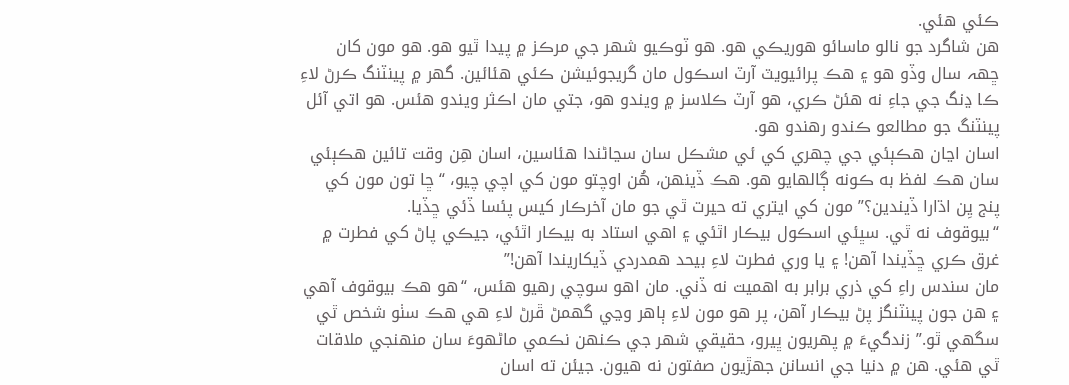ڪئي ھئي.
هن شاگرد جو نالو ماسائو هوريڪي هو. هو ٽوڪيو شهر جي مرڪز ۾ پيدا ٿيو هو. ھو مون کان ڇهہ سال وڏو هو ۽ هڪ پرائيويٽ آرٽ اسڪول مان گريجوئيشن ڪئي ھئائين. گهر ۾ پينٽنگ ڪرڻ لاءِ ڪا ڍنگ جي جاءِ نه ھئڻ ڪري، هو آرٽ ڪلاسز ۾ ويندو هو، جتي مان اڪثر ويندو هئس. هو اتي آئل پينٽنگ جو مطالعو ڪندو رھندو هو.
اسان اڃان هڪٻئي جي چهري کي ئي مشڪل سان سڃاڻندا هئاسين، اسان ھِن وقت تائين ھڪٻئي سان ھڪ لفظ به ڪونه ڳالهايو هو. هڪ ڏينهن، هُن اوچتو مون کي اچي چيو، “ڇا تون مون کي پنج يِن اڌارا ڏيندين؟” مون کي ايتري ته حيرت ٿي جو مان آخرڪار کيس پئسا ڏئي ڇڏيا.
“بيوقوف نه ٿي. سڀئي اسڪول بيڪار اٿئي ۽ اھي استاد به بيڪار اٿئي، جيڪي پاڻ کي فطرت ۾ غرق ڪري ڇڏيندا آھن! ۽ يا وري فطرت لاءِ بيحد همدردي ڏيکاريندا آھن!”
مان سندس راءِ کي ذري برابر به اھميت نه ڏني. مان اھو سوچي رهيو هئس، “هو هڪ بيوقوف آهي ۽ هن جون پينٽنگز پڻ بيڪار آهن، پر هو مون لاءِ ٻاهر وڃي گهمڻ ڦرڻ لاءِ ھي ھڪ سٺو شخص ٿي سگهي ٿو.” زندگيءَ ۾ پهريون ڀيرو، حقيقي شهر جي ڪنهن نڪمي ماڻهوءَ سان منهنجي ملاقات ٿي هئي. ھن ۾ دنيا جي انسانن جهڙيون صفتون نه ھيون. جيئن ته اسان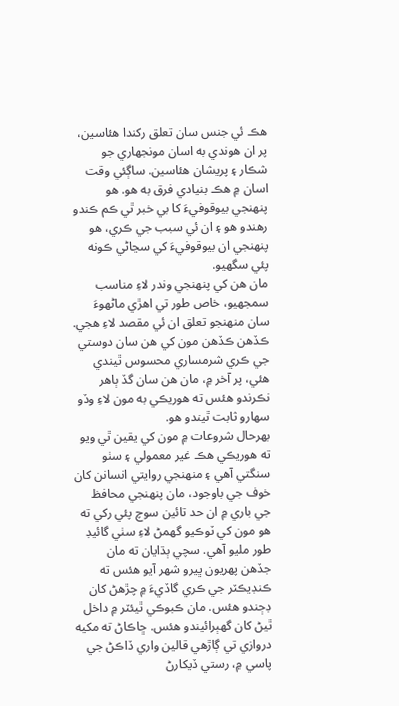ھڪ ئي جنس سان تعلق رکندا ھئاسين، پر ان ھوندي به اسان مونجهاري جو شڪار ۽ پريشان ھئاسين. ساڳئي وقت اسان ۾ هڪ بنيادي فرق به هو. هو پنهنجي بيوقوفيءَ کا بي خبر ٿي ڪم ڪندو رھندو ھو ۽ ان ئي سبب جي ڪري، ھو پنهنجي ان بيوقوفيءَ کي سڃاڻي ڪونه پئي سگهيو.
مان هن کي پنهنجي وندر لاءِ مناسب سمجهيو، خاص طور تي اهڙي ماڻهوءَ سان منهنجو تعلق ان ئي مقصد لاءِ هجي. ڪڏهن ڪڏهن مون کي ھن سان دوستي جي ڪري شرمساري محسوس ٿيندي ھئي، پر آخر ۾، مان هن سان گڏ ٻاھر نڪرندو ھئس ته هوريڪي به مون لاءِ وڏو سهارو ثابت ٿيندو ھو.
بهرحال شروعات ۾ مون کي يقين ٿي ويو ته هوريڪي هڪ غير معمولي ۽ سٺو سنگتي آھي ۽ منهنجي روايتي انسانن کان خوف جي باوجود، مان پنهنجي محافظ جي باري ۾ ان حد تائين سوچ پئي رکي ته ھو مون کي ٽوڪيو گهمڻ لاءِ سٺي گائيڊ طور مليو آهي. سچي ٻڌايان ته مان جڏهن پهريون ڀيرو شهر آيو ھئس ته ڪنڊيڪٽر جي ڪري گاڏيءَ ۾ چڙهڻ کان ڊڄندو ھئس. مان ڪبوڪي ٿيئٽر ۾ داخل ٿيڻ کان گهٻرائيندو ھئس. ڇاڪاڻ ته مکيه دروازي تي ڳاڙهي قالين واري ڏاڪڻ جي پاسي ۾، رستي ڏيکارڻ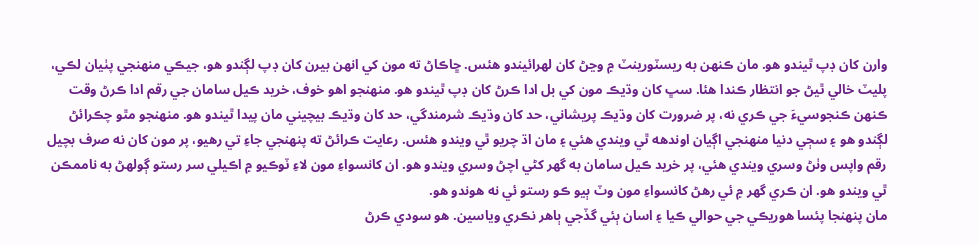وارن کان ڊپ ٿيندو ھو. مان ڪنهن به ريسٽورينٽ ۾ وڃڻ کان لهرائيندو ھئس. ڇاڪاڻ ته مون کي انهن بيرن کان ڊپ لڳندو هو، جيڪي منهنجي پٺيان لڪي، پليٽ خالي ٿيڻ جو انتظار ڪندا ھئا. سڀ کان وڌيڪ مون کي بل ادا ڪرڻ کان ڊپ ٿيندو هو. منهنجو اهو خوف، خريد ڪيل سامان جي رقم ادا ڪرڻ وقت ڪنهن ڪنجوسيءَ جي ڪري نه، پر ضرورت کان وڌيڪ پريشاني، حد کان وڌيڪ شرمندگي، حد کان وڌيڪ بيچيني مان پيدا ٿيندو هو. منهنجو مٿو چڪرائڻ لڳندو ھو ۽ سڄي دنيا منهنجي اڳيان اوندهه ٿي ويندي ھئي ۽ مان اڌ چريو ٿي ويندو ھئس. رعايت ڪرائڻ ته پنهنجي جاءِ تي رھيو، پر مون کان نه صرف بچيل رقم واپس وٺڻ وسري ويندي ھئي، پر خريد ڪيل سامان به گهر کڻي اچڻ وسري ويندو ھو. ان کانسواءِ مون لاءِ ٽوڪيو ۾ اڪيلي سر رستو ڳولهڻ به ناممڪن ٿي ويندو هو. ان ڪري گهر ۾ ئي رھڻ کانسواءِ مون وٽ ٻيو ڪو رستو ئي نه هوندو ھو.
مان پنهنجا پئسا هوريڪي جي حوالي ڪيا ۽ اسان ٻئي گڏجي ٻاهر نڪري وياسين. هو سودي ڪرڻ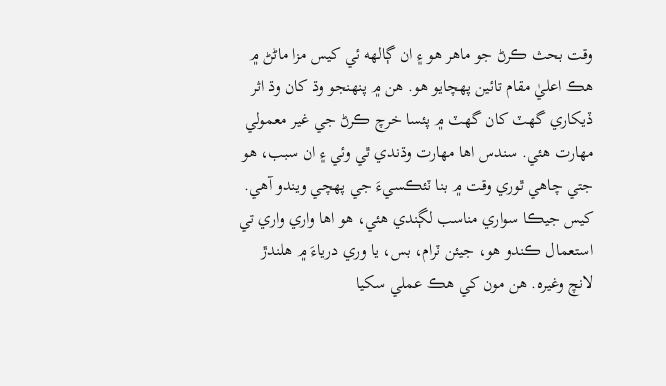وقت بحث ڪرڻ جو ماھر ھو ۽ ان ڳالهه ئي کيس مزا ماڻڻ ۾ ھڪ اعليٰ مقام تائين پهچايو ھو. ھن ۾ پنهنجو وڌ کان وڌ اثر ڏيکاري گهٽ کان گهٽ ۾ پئسا خرچ ڪرڻ جي غير معمولي مهارت ھئي. سندس اھا مهارت وڌندي ٿي وئي ۽ ان سبب، ھو جتي چاهي ٿوري وقت ۾ بنا ٽئڪسيءَ جي پهچي ويندو آھي. کيس جيڪا سواري مناسب لڳندي ھئي، ھو اھا واري واري تي استعمال ڪندو ھو، جيئن ٽرام، بس، يا وري درياءَ ۾ ھلندڙ لانچ وغيره. هن مون کي هڪ عملي سکيا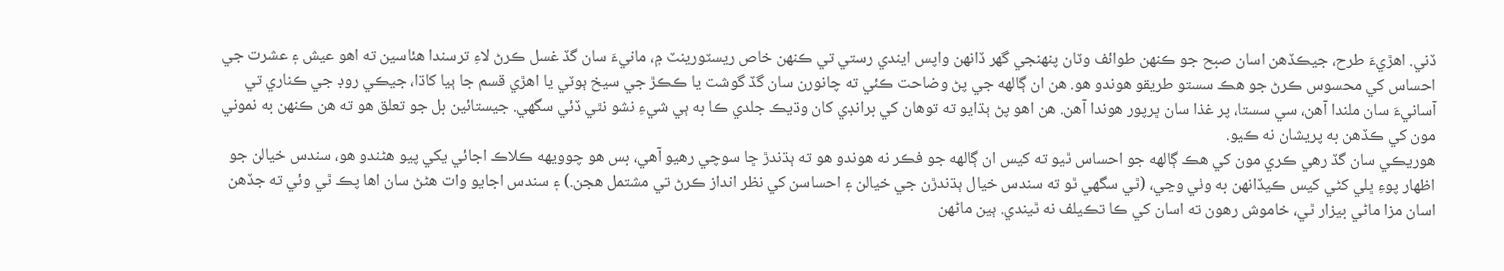ڏني. اهڙيءَ طرح، جيڪڏهن اسان صبح جو ڪنهن طوائف وٽان پنهنجي گهر ڏانهن واپس ايندي رستي تي ڪنهن خاص ريسٽورينٽ ۾، مانيءَ سان گڏ غسل ڪرڻ لاءِ ترسندا ھئاسين ته اھو عيش ۽ عشرت جي احساس کي محسوس ڪرڻ جو هڪ سستو طريقو هوندو ھو. هن ان ڳالهه جي پڻ وضاحت ڪئي ته چانورن سان گڏ گوشت يا ڪڪڙ جي سيخ ٻوٽي يا اھڙي قسم جا ٻيا کاڌا، جيڪي روڊ جي ڪناري تي آسانيءَ سان ملندا آھن، سي سستا، پر غذا سان ڀرپور ھوندا آھن. هن اھو پڻ ٻڌايو ته توهان کي برانڊي کان وڌيڪ جلدي ڪا به ٻي شيءِ نشو نٿي ڏئي سگهي. جيستائين بل جو تعلق ھو ته ھن ڪنهن به نموني مون کي ڪڏھن به پريشان نه ڪيو.
هوريڪي سان گڏ رھي ڪري مون کي ھڪ ڳالهه جو احساس ٿيو ته کيس ان ڳالهه جو فڪر نه ھوندو هو ته ٻڌندڙ ڇا سوچي رهيو آهي، بس هو چوويهه ڪلاڪ اجائي يکي پيو ھڻندو ھو، سندس خيالن جو اظهار پوءِ ڀلي کڻي کيس ڪيڏانهن به وٺي وڃي، (ٿي سگهي ٿو ته سندس خيال ٻڌندڙن جي خيالن ۽ احساسن کي نظر انداز ڪرڻ تي مشتمل هجن.) ۽ سندس اجايو وات ھڻڻ سان اھا پڪ ٿي وئي ته جڏھن اسان مزا ماڻي بيزار ٿي، خاموش رھون ته اسان کي ڪا تڪيلف نه ٿيندي. ٻين ماڻهن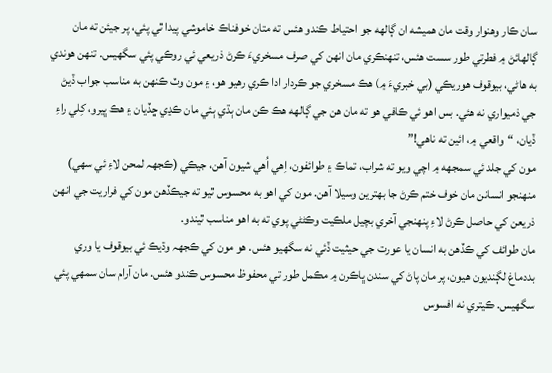سان ڪار وھنوار وقت مان ھميشه ان ڳالهه جو احتياط ڪندو هئس ته متان خوفناڪ خاموشي پيدا ٿي پئي، پر جيئن ته مان ڳالهائڻ ۾ فطرتي طور سست هئس، تنهنڪري مان انهن کي صرف مسخريءَ ڪرڻ ذريعي ئي روڪي پئي سگهيس. تنهن هوندي به هاڻي، بيوقوف هوريڪي (بي خبريءَ ۾) ھڪ مسخري جو ڪردار ادا ڪري رهيو هو، ۽ مون وٽ ڪنهن به مناسب جواب ڏيڻ جي ذميواري نه هئي. بس اهو ئي ڪافي ھو ته مان ھن جي ڳالهه ھڪ ڪن مان ٻڌي ٻئي مان ڪڍي ڇڏيان ۽ هڪ ڀيرو، کِلي راءِ ڏيان، “واقعي ۾، ائين ته ناھي!”
مون کي جلد ئي سمجهه ۾ اچي ويو ته شراب، تماڪ ۽ طوائفون، اِھي اُهي شيون آھن، جيڪي (ڪجهہ لمحن لاءِ ئي سهي) منهنجو انسانن مان خوف ختم ڪرڻ جا بهترين وسيلا آهن. مون کي اهو به محسوس ٿيو ته جيڪڏهن مون کي فراريت جي انهن ذريعن کي حاصل ڪرڻ لاءِ پنهنجي آخري بچيل ملڪيت وڪڻڻي پوي ته به اهو مناسب ٿيندو.
مان طوائف کي ڪڏهن به انسان يا عورت جي حيثيت ڏئي نه سگهيو ھئس. ھو مون کي ڪجهہ وڌيڪ ئي بيوقوف يا وري بددماغ لڳنديون ھيون، پر مان پاڻ کي سندن ڀاڪرن ۾ مڪمل طور تي محفوظ محسوس ڪندو ھئس. مان آرام سان سمهي پئي سگهيس. ڪيتري نه افسوس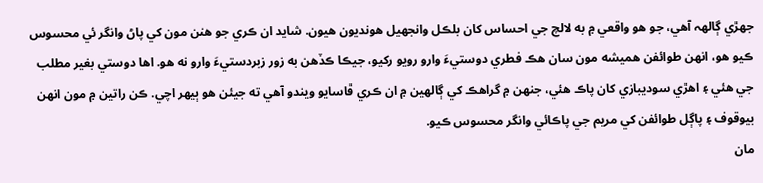جهڙي ڳالهہ آھي، جو ھو واقعي ۾ به لالچ جي احساس کان بلڪل وانجهيل ھونديون ھيون. شايد ان ڪري جو هنن مون کي پاڻ وانگر ئي محسوس ڪيو ھو، انهن طوائفن ھميشه مون سان ھڪ فطري دوستيءَ وارو رويو رکيو، جيڪا ڪڏهن به زور زبردستيءَ وارو نه ھو. اھا دوستي بغير مطلب جي ھئي ۽ اھڙي سوديبازي کان پاڪ ھئي، جنهن ۾ گراھڪ کي ڳالهين ۾ ان ڪري ڦاسايو ويندو آھي ته جيئن هو ٻيهر اچي. ڪن راتين ۾ مون انهن بيوقوف ۽ پاڳل طوائفن کي مريم جي پاڪائي وانگر محسوس ڪيو.
مان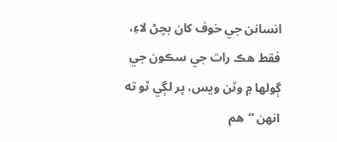انسانن جي خوف کان بچڻ لاءِ، فقط هڪ رات جي سڪون جي ڳولها ۾ وٽن ويس، پر لڳي ٿو ته انهن “ھم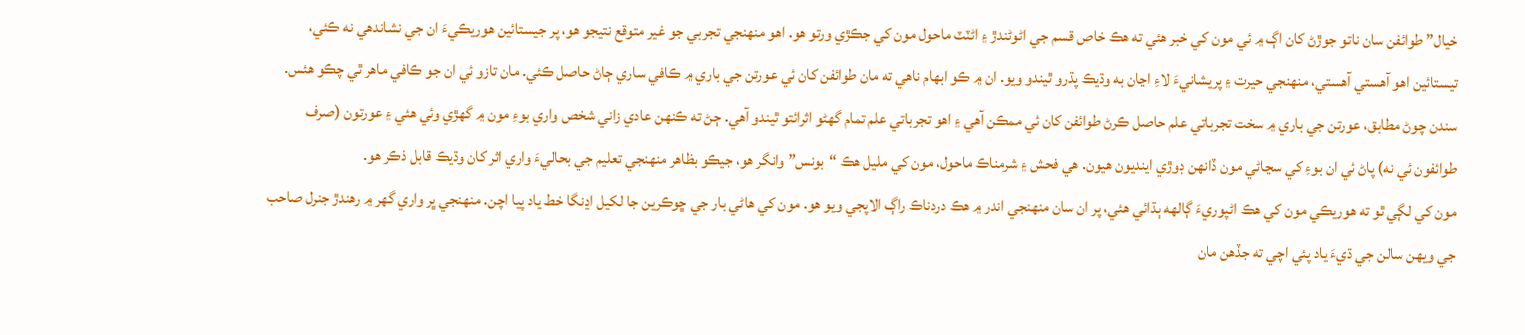خيال” طوائفن سان ناتو جوڙڻ کان اڳ ۾ ئي مون کي خبر ھئي ته هڪ خاص قسم جي اڻوڻندڙ ۽ اڻٽٽ ماحول مون کي جڪڙي ورتو ھو. اھو منهنجي تجربي جو غير متوقع نتيجو هو، پر جيستائين هوريڪيءَ ان جي نشاندھي نه ڪئي، تيستائين اھو آهستي آهستي، منهنجي حيرت ۽ پريشانيءَ لاءِ اڃان به وڌيڪ پڌرو ٿيندو ويو. ان ۾ ڪو ابهام ناھي ته مان طوائفن کان ئي عورتن جي باري ۾ ڪافي ساري ڄاڻ حاصل ڪئي. مان تازو ئي ان جو ڪافي ماهر ٿي چڪو هئس. سندن چوڻ مطابق، عورتن جي باري ۾ سخت تجرباتي علم حاصل ڪرڻ طوائفن کان ئي ممڪن آهي ۽ اهو تجرباتي علم تمام گهڻو اثرائتو ٿيندو آھي. ڄڻ ته ڪنهن عادي زاني شخص واري بوءِ مون ۾ گهڙي وئي ھئي ۽ عورتون (صرف طوائفون ئي نه) پاڻ ئي ان بوءِ کي سڃاڻي مون ڏانهن ڊوڙي اينديون هيون. هي فحش ۽ شرمناڪ ماحول، مون کي مليل ھڪ “بونس” وانگر هو، جيڪو بظاهر منهنجي تعليم جي بحاليءَ واري اثر کان وڌيڪ قابل ذڪر هو.
مون کي لڳي ٿو ته هوريڪي مون کي ھڪ اڻپوريءَ ڳالهه ٻڌائي ھئي، پر ان سان منهنجي اندر ۾ هڪ دردناڪ راڳ الاپجي ويو ھو. مون کي هاڻي بار جي ڇوڪرين جا لکيل اڍنگا خط ياد پيا اچن. منهنجي ڀر واري گهر ۾ رھندڙ جنرل صاحب جي ويهن سالن جي ڌيءَ ياد پئي اچي ته جڏهن مان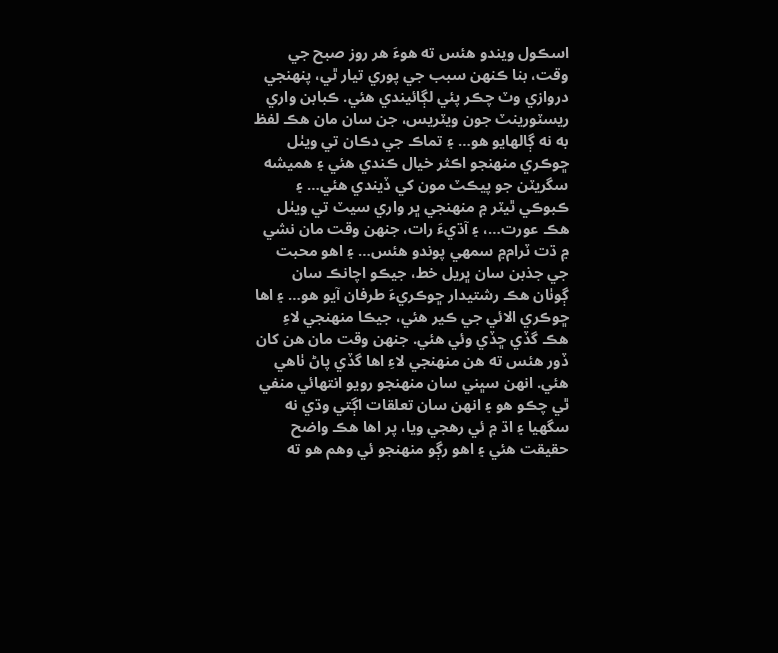اسڪول ويندو هئس ته ھوءَ هر روز صبح جي وقت، بنا ڪنهن سبب جي پوري تيار ٿي، پنهنجي دروازي وٽ چڪر پئي لڳائيندي ھئي. ڪبابن واري ريسٽورينٽ جون ويٽريس، جن سان مان هڪ لفظ به نه ڳالهايو ھو… ۽ تماڪ جي دڪان تي ويٺل ڇوڪري منهنجو اڪثر خيال ڪندي ھئي ۽ ھميشه سگريٽن جو پيڪٽ مون کي ڏيندي هئي… ۽ ڪبوڪي ٿيٽر ۾ منهنجي ڀر واري سيٽ تي ويٺل ھڪ عورت…، ۽ آڌيءَ رات، جنهن وقت مان نشي ۾ ڌت ٽرام۾ سمهي پوندو هئس… ۽ اهو محبت جي جذبن سان ڀريل خط، جيڪو اچانڪ سان ڳوٺان هڪ رشتيدار ڇوڪريءَ طرفان آيو هو… ۽ اھا ڇوڪري الائي جي ڪير ھئي، جيڪا منهنجي لاءِ ھڪ گڏي ڇڏي وئي ھئي. جنهن وقت مان ھن کان ڏور هئس ته ھن منهنجي لاءِ اھا گڏي پاڻ ٺاهي هئي. انهن سڀني سان منهنجو رويو انتهائي منفي ٿي چڪو هو ۽ انهن سان تعلقات اڳتي وڌي نه سگهيا ۽ اڌ ۾ ئي رھجي ويا، پر اها هڪ واضح حقيقت ھئي ۽ اھو رڳو منهنجو ئي وھم ھو ته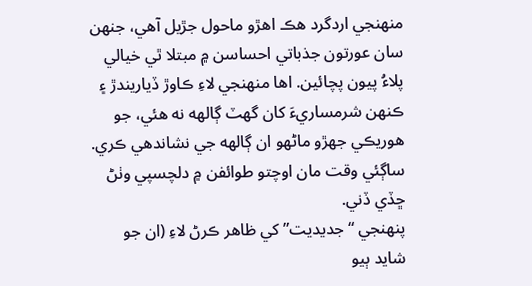منهنجي اردگرد هڪ اهڙو ماحول جڙيل آھي، جنهن سان عورتون جذباتي احساسن ۾ مبتلا ٿي خيالي پلاءُ پيون پچائين. اها منهنجي لاءِ ڪاوڙ ڏياريندڙ ۽ ڪنهن شرمساريءَ کان گهٽ ڳالهه نه ھئي، جو هوريڪي جهڙو ماڻهو ان ڳالهه جي نشاندهي ڪري. ساڳئي وقت مان اوچتو طوائفن ۾ دلچسپي وٺڻ ڇڏي ڏني.
پنهنجي “جديديت” کي ظاهر ڪرڻ لاءِ (ان جو شايد ٻيو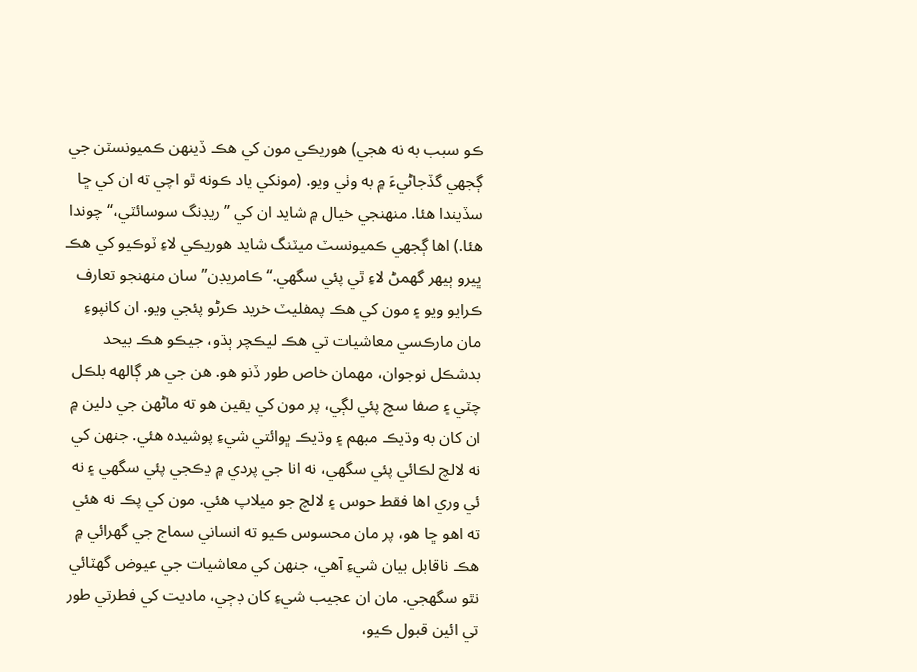ڪو سبب به نه ھجي) هوريڪي مون کي هڪ ڏينهن ڪميونسٽن جي ڳجهي گڏجاڻيءَ ۾ به وٺي ويو. (مونکي ياد ڪونه ٿو اچي ته ان کي ڇا سڏيندا ھئا. منهنجي خيال ۾ شايد ان کي ”ريڊنگ سوسائٽي،“ چوندا ھئا.) اها ڳجهي ڪميونسٽ ميٽنگ شايد هوريڪي لاءِ ٽوڪيو کي ھڪ ڀيرو ٻيهر گهمڻ لاءِ ٿي پئي سگهي.“ڪامريڊن” سان منهنجو تعارف ڪرايو ويو ۽ مون کي ھڪ پمفليٽ خريد ڪرڻو پئجي ويو. ان کانپوءِ مان مارڪسي معاشيات تي هڪ ليڪچر ٻڌو، جيڪو هڪ بيحد بدشڪل نوجوان، مهمان خاص طور ڏنو هو. هن جي هر ڳالهه بلڪل چٽي ۽ صفا سچ پئي لڳي، پر مون کي يقين ھو ته ماڻهن جي دلين ۾ ان کان به وڌيڪ مبهم ۽ وڌيڪ ڀوائتي شيءِ پوشيده ھئي. جنهن کي نه لالچ لڪائي پئي سگهي، نه انا جي پردي ۾ ڍڪجي پئي سگهي ۽ نه ئي وري اھا فقط حوس ۽ لالچ جو ميلاپ هئي. مون کي پڪ نه هئي ته اهو ڇا هو، پر مان محسوس ڪيو ته انساني سماج جي گهرائي ۾ هڪ ناقابل بيان شيءِ آهي، جنهن کي معاشيات جي عيوض گهٽائي نٿو سگهجي. مان ان عجيب شيءِ کان ڊڄي، ماديت کي فطرتي طور تي ائين قبول ڪيو،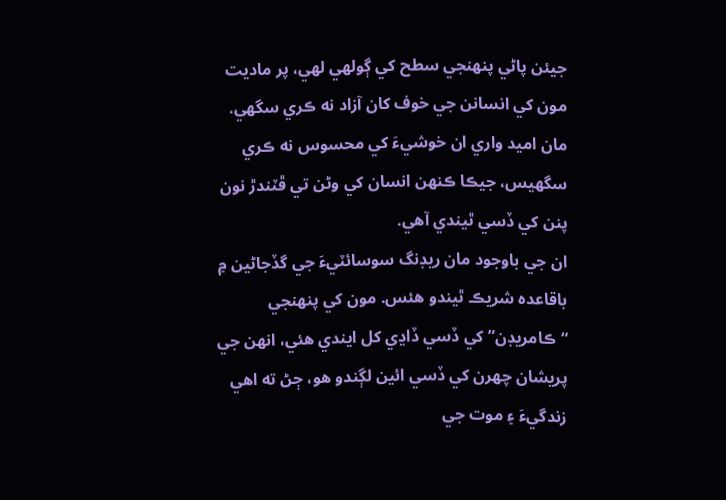جيئن پاڻي پنهنجي سطح کي ڳولهي لهي، پر ماديت مون کي انسانن جي خوف کان آزاد نه ڪري سگهي. مان اميد واري ان خوشيءَ کي محسوس نه ڪري سگهيس، جيڪا ڪنهن انسان کي وڻن تي ڦٽندڙ نون پنن کي ڏسي ٿيندي آھي.
ان جي باوجود مان ريڊنگ سوسائٽيءَ جي گڏجاڻين ۾ باقاعده شريڪ ٿيندو ھئس. مون کي پنهنجي “ڪامريڊن” کي ڏسي ڏاڍي کل ايندي ھئي، انهن جي پريشان چهرن کي ڏسي ائين لڳندو ھو، ڄڻ ته اھي زندگيءَ ۽ موت جي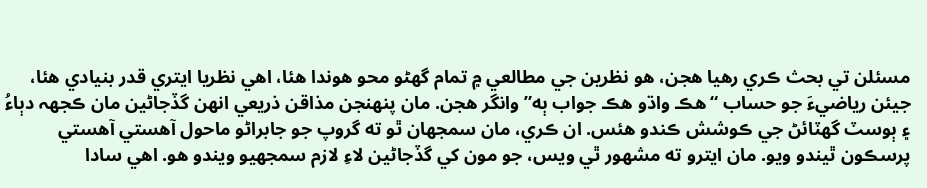مسئلن تي بحث ڪري رھيا ھجن، ھو نظرين جي مطالعي ۾ تمام گهڻو محو ھوندا ھئا، اھي نظريا ايتري قدر بنيادي ھئا، جيئن رياضيءَ جو حساب “ھڪ واڌو ھڪ جواب ٻه” وانگر ھجن. مان پنهنجن مذاقن ذريعي انهن گڏجاڻين مان ڪجهہ دٻاءُ ۽ ٻوسٽ گهٽائڻ جي ڪوشش ڪندو ھئس. ان ڪري، مان سمجهان ٿو ته گروپ جو جابراڻو ماحول آهستي آهستي پرسڪون ٿيندو ويو. مان ايترو ته مشهور ٿي ويس، جو مون کي گڏجاڻين لاءِ لازم سمجهيو ويندو هو. اهي سادا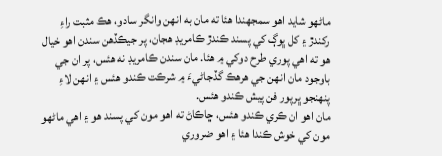ماڻهو شايد اهو سمجهندا هئا ته مان به انهن وانگر سادو، هڪ مثبت راءِ رکندڙ ۽ کل ڀوڳ کي پسند ڪندڙ ڪامريڊ ھجان، پر جيڪڏهن سندن اهو خيال هو ته اھي پوري طرح دوکي ۾ ھئا. مان سندن ڪامريڊ نه هئس، پر ان جي باوجود مان انهن جي هرهڪ گڏجاڻيءَ ۾ شرڪت ڪندو هئس ۽ انهن لاءِ پنهنجو ڀرپور فن پيش ڪندو هئس.
مان اهو ان ڪري ڪندو ھئس، ڇاڪاڻ ته اهو مون کي پسند هو ۽ اهي ماڻهو مون کي خوش ڪندا هئا ۽ اهو ضروري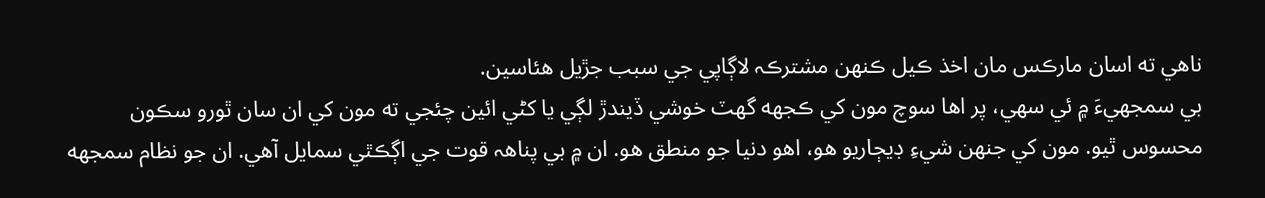ناهي ته اسان مارڪس مان اخذ ڪيل ڪنهن مشترڪہ لاڳاپي جي سبب جڙيل هئاسين.
بي سمجهيءَ ۾ ئي سهي، پر اھا سوچ مون کي ڪجهه گهٽ خوشي ڏيندڙ لڳي يا کڻي ائين چئجي ته مون کي ان سان ٿورو سڪون محسوس ٿيو. مون کي جنهن شيءِ ڊيڄاريو ھو، اھو دنيا جو منطق هو. ان ۾ بي پناھہ قوت جي اڳڪٿي سمايل آھي. ان جو نظام سمجهه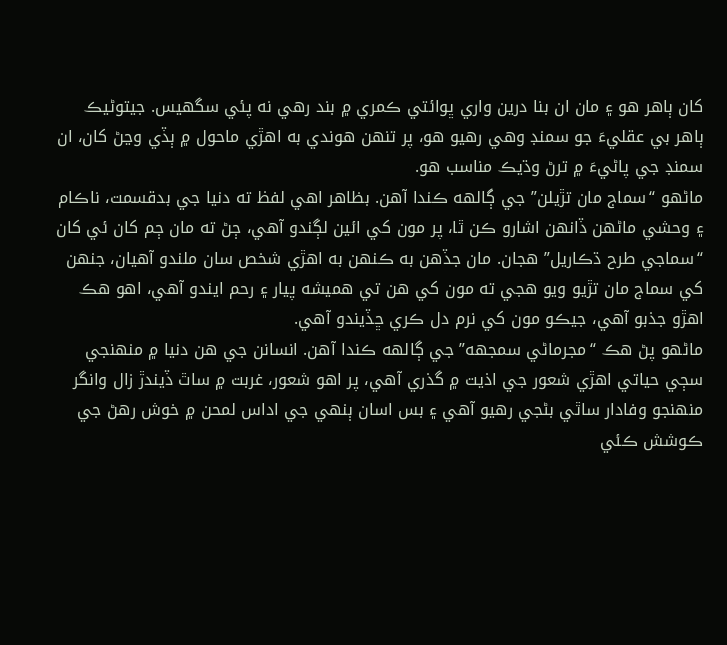کان ٻاهر هو ۽ مان ان بنا درين واري ڀوائتي ڪمري ۾ بند رهي نه پئي سگهيس. جيتوڻيڪ ٻاهر بي عقليءَ جو سمنڊ وھي رھيو هو، پر تنهن هوندي به اھڙي ماحول ۾ ٻڏي وڃڻ کان، ان سمنڊ جي پاڻيءَ ۾ ترڻ وڌيڪ مناسب هو.
ماڻهو “سماج مان تڙيلن” جي ڳالهه ڪندا آھن. بظاهر اهي لفظ ته دنيا جي بدقسمت، ناڪام ۽ وحشي ماڻهن ڏانهن اشارو ڪن ٿا، پر مون کي ائين لڳندو آھي، ڄڻ ته مان ڄم کان ئي کان “سماجي طرح ڌڪاريل” ھجان. مان جڏهن به ڪنهن به اھڙي شخص سان ملندو آهيان، جنهن کي سماج مان تڙيو ويو ھجي ته مون کي ھن تي ھميشه پيار ۽ رحم ايندو آهي، اھو هڪ اهڙو جذبو آھي، جيڪو مون کي نرم دل ڪري ڇڏيندو آهي.
ماڻهو پڻ هڪ “مجرماڻي سمجهه” جي ڳالهه ڪندا آهن. انسانن جي هن دنيا ۾ منهنجي سڄي حياتي اهڙي شعور جي اذيت ۾ گذري آهي، پر اھو شعور، غربت ۾ ساٿ ڏيندڙ زال وانگر منهنجو وفادار ساٿي بڻجي رهيو آهي ۽ بس اسان ٻنهي جي اداس لمحن ۾ خوش رھڻ جي ڪوشش ڪئي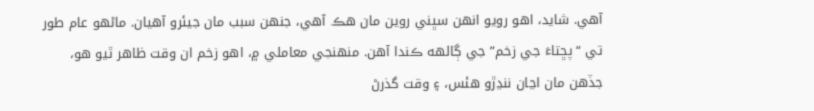آهي. شايد، اهو رويو انهن سڀني روين مان هڪ آهي، جنهن سبب مان جيئرو آهيان. ماڻهو عام طور تي “پڇتاءَ جي زخم” جي ڳالهه ڪندا آهن. منهنجي معاملي ۾، اهو زخم ان وقت ظاهر ٿيو ھو، جڏهن مان اڃان ننڍڙو هئس، ۽ وقت گذرڻ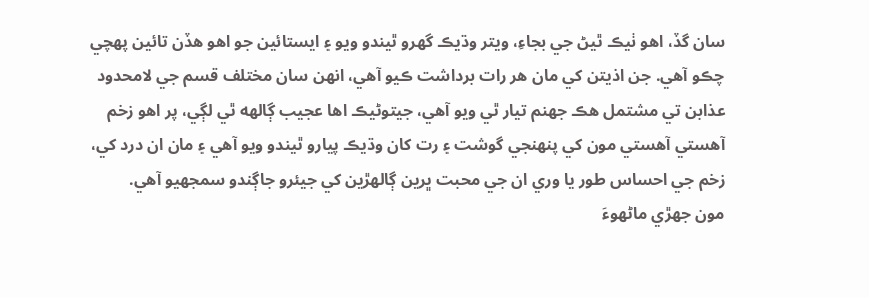سان گڏ، اهو ٺيڪ ٿيڻ جي بجاءِ، ويتر وڌيڪ گهرو ٿيندو ويو ۽ ايستائين جو اهو هڏن تائين پهچي چڪو آهي. جن اذيتن کي مان ھر رات برداشت ڪيو آهي، انهن سان مختلف قسم جي لامحدود عذابن تي مشتمل هڪ جهنم تيار ٿي ويو آهي، جيتوڻيڪ اها عجيب ڳالهه ٿي لڳي، پر اهو زخم آهستي آهستي مون کي پنهنجي گوشت ۽ رت کان وڌيڪ پيارو ٿيندو ويو آهي ۽ مان ان درد کي، زخم جي احساس طور يا وري ان جي محبت ڀرين ڳالهڙين کي جيئرو جاڳندو سمجهيو آهي.
مون جهڙي ماڻهوءَ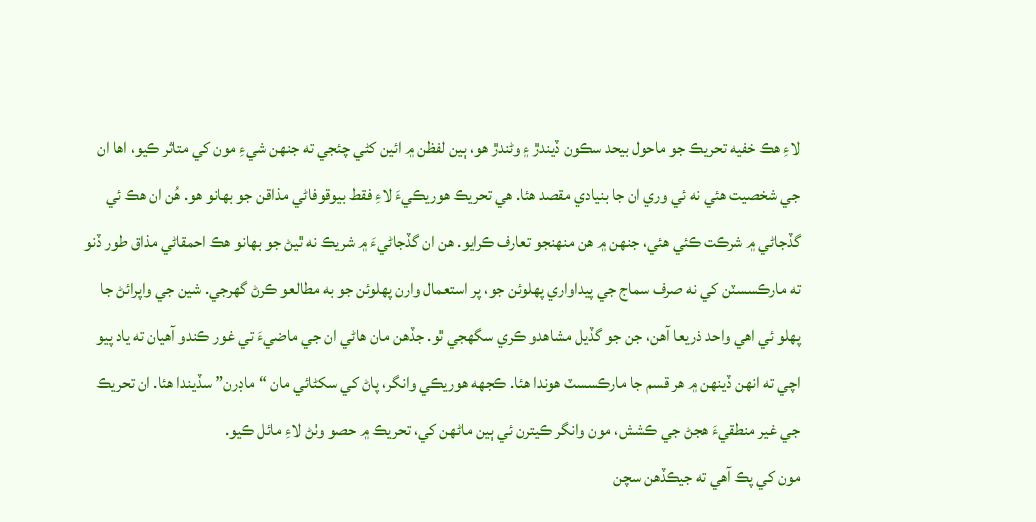لاءِ هڪ خفيه تحريڪ جو ماحول بيحد سڪون ڏيندڙ ۽ وڻندڙ هو، ٻين لفظن ۾ ائين کڻي چئجي ته جنهن شيءِ مون کي متاثر ڪيو، اھا ان جي شخصيت ھئي نه ئي وري ان جا بنيادي مقصد ھئا. ھي تحريڪ هوريڪيءَ لاءِ فقط بيوقوفاڻي مذاقن جو بهانو ھو. هُن ان ھڪ ئي گڏجاڻي ۾ شرڪت ڪئي هئي، جنهن ۾ هن منهنجو تعارف ڪرايو. هن ان گڏجاڻيءَ ۾ شريڪ نه ٿيڻ جو بهانو ھڪ احمقاڻي مذاق طور ڏنو ته مارڪسسٽن کي نه صرف سماج جي پيداواري پهلوئن جو، پر استعمال وارن پهلوئن جو به مطالعو ڪرڻ گهرجي. شين جي واپرائڻ جا پهلو ئي اھي واحد ذريعا آھن، جن جو گڏيل مشاھدو ڪري سگهجي ٿو. جڏهن مان هاڻي ان جي ماضيءَ تي غور ڪندو آھيان ته ياد پيو اچي ته انهن ڏينهن ۾ هر قسم جا مارڪسسٽ ھوندا هئا. ڪجهه هوريڪي وانگر، پاڻ کي سکڻائي مان “ماڊرن” سڏيندا ھئا. ان تحريڪ جي غير منطقيءَ هجڻ جي ڪشش، مون وانگر ڪيترن ئي ٻين ماڻهن کي، تحريڪ ۾ حصو وٺڻ لاءِ مائل ڪيو.
مون کي پڪ آهي ته جيڪڏهن سچن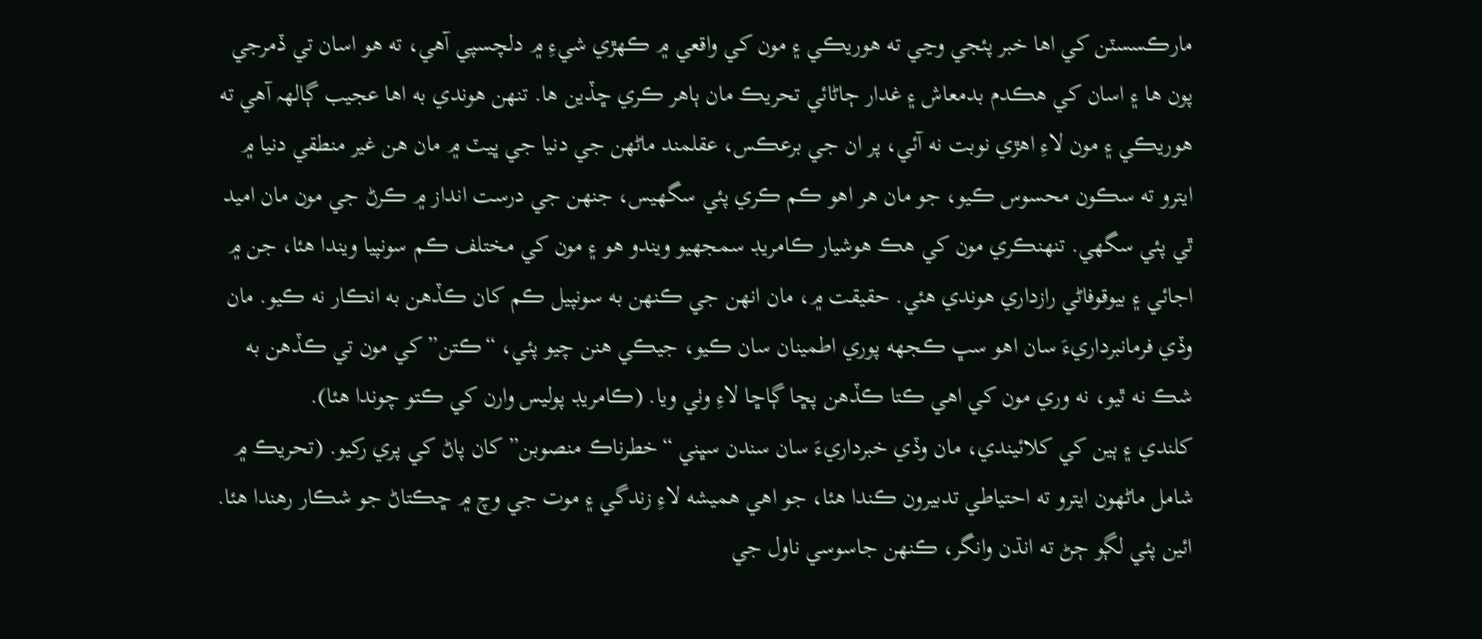مارڪسسٽن کي اھا خبر پئجي وڃي ته هوريڪي ۽ مون کي واقعي ۾ ڪهڙي شيءِ ۾ دلچسپي آهي، ته هو اسان تي ڏمرجي پون ها ۽ اسان کي ھڪدم بدمعاش ۽ غدار ڄاڻائي تحريڪ مان ٻاهر ڪري ڇڏين ها. تنهن ھوندي به اھا عجيب ڳالهہ آهي ته هوريڪي ۽ مون لاءِ اھڙي نوبت نه آئي، پر ان جي برعڪس، عقلمند ماڻهن جي دنيا جي ڀيٽ ۾ مان هن غير منطقي دنيا ۾ ايترو ته سڪون محسوس ڪيو، جو مان ھر اھو ڪم ڪري پئي سگهيس، جنهن جي درست انداز ۾ ڪرڻ جي مون مان اميد ٿي پئي سگهي. تنهنڪري مون کي هڪ هوشيار ڪامريڊ سمجهيو ويندو هو ۽ مون کي مختلف ڪم سونپيا ويندا هئا، جن ۾ اجائي ۽ بيوقوفاڻي رازداري ھوندي ھئي. حقيقت ۾، مان انهن جي ڪنهن به سونپيل ڪم کان ڪڏهن به انڪار نه ڪيو. مان وڏي فرمانبرداريءَ سان اھو سڀ ڪجهه پوري اطمينان سان ڪيو، جيڪي هنن چيو پئي، “ڪتن” کي مون تي ڪڏھن به شڪ نه ٿيو، نه وري مون کي اھي ڪتا ڪڏهن پڇا ڳاڇا لاءِ وٺي ويا. (ڪامريڊ پوليس وارن کي ڪتو چوندا ھئا).
کلندي ۽ ٻين کي کلائيندي، مان وڏي خبرداريءَ سان سندن سڀني “خطرناڪ منصوبن” کان پاڻ کي پري رکيو. (تحريڪ ۾ شامل ماڻهون ايترو ته احتياطي تدبيرون ڪندا ھئا، جو اهي ھميشه لاءِ زندگي ۽ موت جي وچ ۾ ڇڪتاڻ جو شڪار رهندا ھئا. ائين پئي لڳو ڄڻ ته انڌن وانگر، ڪنهن جاسوسي ناول جي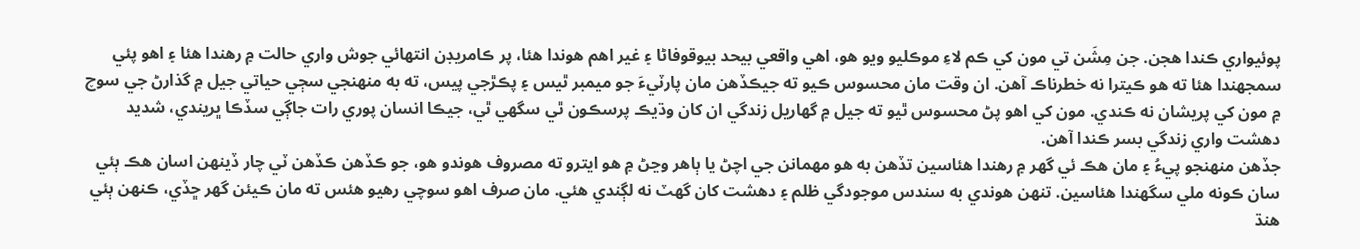پوئيواري ڪندا ھجن. جن مِشَن تي مون کي ڪم لاءِ موڪليو ويو هو، اهي واقعي بيحد بيوقوفاڻا ۽ غير اھم ھوندا هئا، پر ڪامريڊن انتهائي جوش واري حالت ۾ رھندا ھئا ۽ اھو پئي سمجهندا ھئا ته ھو ڪيترا نه خطرناڪ آھن. ان وقت مان محسوس ڪيو ته جيڪڏهن مان پارٽيءَ جو ميمبر ٿيس ۽ پڪڙجي پيس، ته به منهنجي سڄي حياتي جيل ۾ گذارڻ جي سوچ ۾ مون کي پريشان نه ڪندي. مون کي اهو پڻ محسوس ٿيو ته جيل ۾ گهاريل زندگي ان کان وڌيڪ پرسڪون ٿي سگهي ٿي، جيڪا انسان پوري رات جاڳي سڏڪا ڀريندي، شديد دھشت واري زندگي بسر ڪندا آھن.
جڏهن منهنجو پيءُ ۽ مان هڪ ئي گهر ۾ رهندا هئاسين تڏهن به هو مهمانن جي اچڻ يا ٻاهر وڃڻ ۾ ھو ايترو ته مصروف هوندو هو، جو ڪڏهن ڪڏهن ٽي چار ڏينهن اسان هڪ ٻئي سان ڪونه ملي سگهندا ھئاسين. تنهن هوندي به سندس موجودگي ظلم ۽ دھشت کان گهٽ نه لڳندي ھئي. مان صرف اهو سوچي رهيو هئس ته مان ڪيئن گهر ڇڏي، ڪنهن ٻئي هنڌ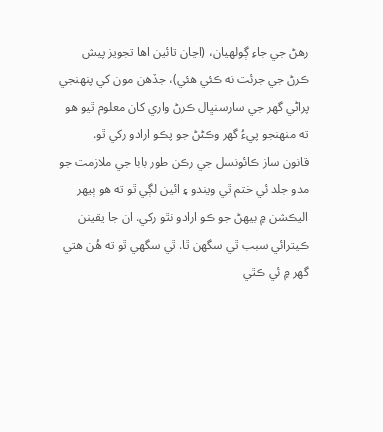رهڻ جي جاءِ ڳولهيان، (اڃان تائين اها تجويز پيش ڪرڻ جي جرئت نه ڪئي ھئي)، جڏهن مون کي پنهنجي پراڻي گهر جي سارسنڀال ڪرڻ واري کان معلوم ٿيو ھو ته منهنجو پيءُ گهر وڪڻڻ جو پڪو ارادو رکي ٿو.
قانون ساز ڪائونسل جي رڪن طور بابا جي ملازمت جو مدو جلد ئي ختم ٿي ويندو ۽ ائين لڳي ٿو ته هو ٻيهر اليڪشن ۾ بيهڻ جو ڪو ارادو نٿو رکي. ان جا يقينن ڪيترائي سبب ٿي سگهن ٿا. ٿي سگهي ٿو ته هُن ھتي گهر ۾ ئي ڪٿي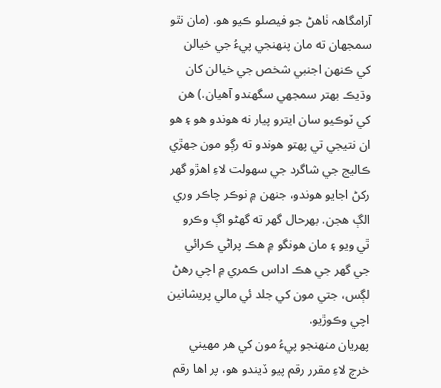آرامگاھہ ٺاهڻ جو فيصلو ڪيو ھو. (مان نٿو سمجهان ته مان پنهنجي پيءُ جي خيالن کي ڪنهن اجنبي شخص جي خيالن کان وڌيڪ بهتر سمجهي سگهندو آھيان.) هن کي ٽوڪيو سان ايترو پيار نه هوندو ھو ۽ هو ان نتيجي تي پهتو هوندو ته رڳو مون جهڙي ڪاليج جي شاگرد جي سهولت لاءِ اھڙو گهر رکڻ اجايو ھوندو، جنهن ۾ نوڪر چاڪر وري الڳ ھجن. بهرحال گهر ته گهڻو اڳ وڪرو ٿي ويو ۽ مان ھونگو ۾ هڪ پراڻي ڪرائي جي گهر جي هڪ اداس ڪمري ۾ اچي رھڻ لڳس، جتي مون کي جلد ئي مالي پريشانين اچي وڪوڙيو.
پهريان منهنجو پيءُ مون کي هر مهيني خرچ لاءِ مقرر رقم پيو ڏيندو هو، پر اھا رقم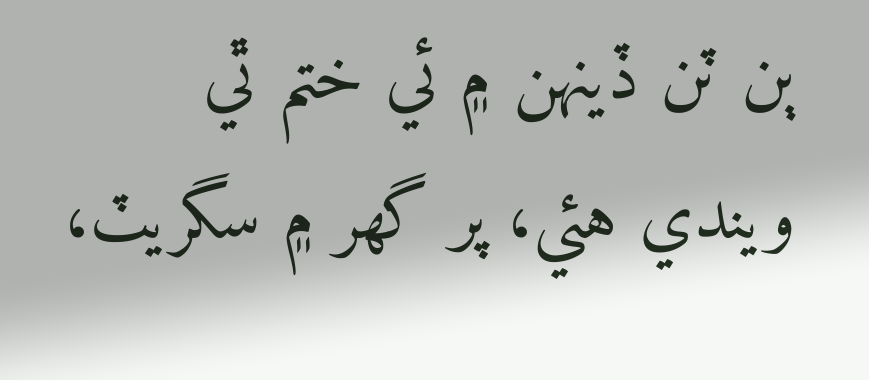ٻن ٽن ڏينهن ۾ ئي ختم ٿي ويندي هئي، پر گهر ۾ سگريٽ،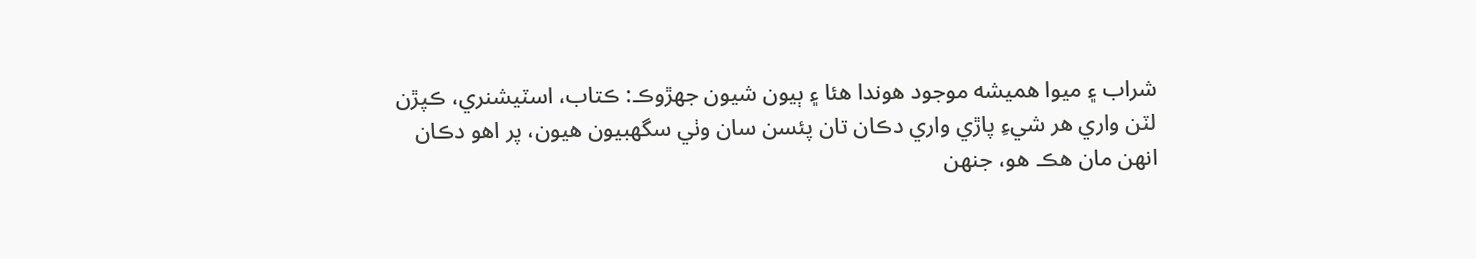شراب ۽ ميوا ھميشه موجود ھوندا هئا ۽ ٻيون شيون جهڙوڪ: ڪتاب، اسٽيشنري، ڪپڙن لٽن واري ھر شيءِ پاڙي واري دڪان تان پئسن سان وٺي سگهبيون ھيون، پر اهو دڪان انهن مان هڪ هو، جنهن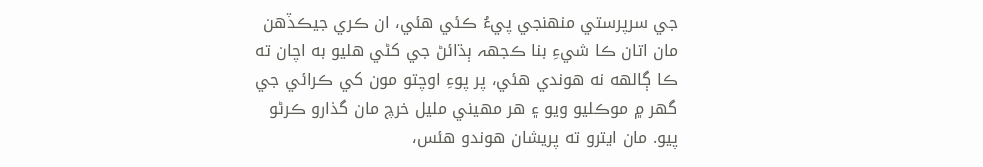جي سرپرستي منهنجي پيءُ ڪئي هئي، ان ڪري جيڪڏھن مان اتان ڪا شيءِ بنا ڪجهہ ٻڌائڻ جي کڻي ھليو به اچان ته ڪا ڳالهه نه ھوندي ھئي، پر پوءِ اوچتو مون کي ڪرائي جي گهر ۾ موڪليو ويو ۽ هر مهيني مليل خرچ مان گذارو ڪرڻو پيو. مان ايترو ته پريشان ھوندو ھئس،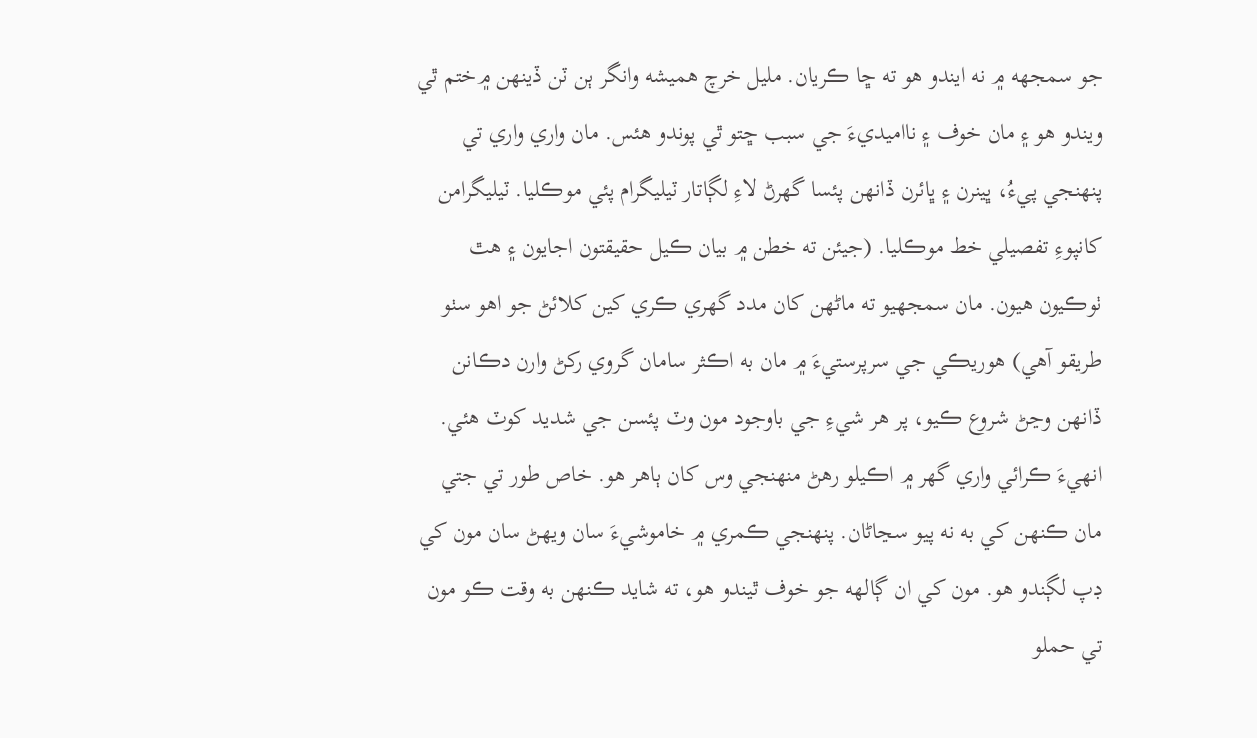جو سمجهه ۾ نه ايندو ھو ته ڇا ڪريان. مليل خرچ ھميشه وانگر ٻن ٽن ڏينهن ۾ختم ٿي ويندو ھو ۽ مان خوف ۽ نااميديءَ جي سبب ڇتو ٿي پوندو ھئس. مان واري واري تي پنهنجي پيءُ، ڀينرن ۽ ڀائرن ڏانهن پئسا گهرڻ لاءِ لڳاتار ٽيليگرام پئي موڪليا. ٽيليگرامن کانپوءِ تفصيلي خط موڪليا. (جيئن ته خطن ۾ بيان ڪيل حقيقتون اجايون ۽ ھٿ ٺوڪيون هيون. مان سمجهيو ته ماڻهن کان مدد گهري ڪري کين کلائڻ جو اھو سٺو طريقو آهي) هوريڪي جي سرپرستيءَ ۾ مان به اڪثر سامان گروي رکڻ وارن دڪانن ڏانهن وڃڻ شروع ڪيو، پر هر شيءِ جي باوجود مون وٽ پئسن جي شديد کوٽ هئي.
انهيءَ ڪرائي واري گهر ۾ اڪيلو رهڻ منهنجي وس کان ٻاھر ھو. خاص طور تي جتي مان ڪنهن کي به نه پيو سڃاڻان. پنهنجي ڪمري ۾ خاموشيءَ سان ويهڻ سان مون کي ڊپ لڳندو ھو. مون کي ان ڳالهه جو خوف ٿيندو ھو، ته شايد ڪنهن به وقت ڪو مون تي حملو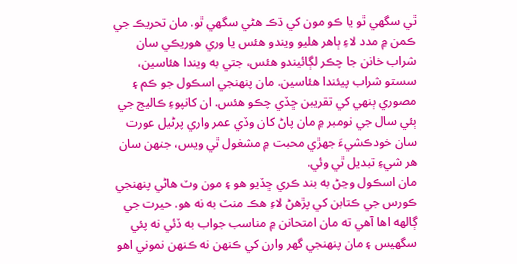ٿي سگهي ٿو يا ڪو مون کي ڌڪ ھڻي سگهي ٿو. مان تحريڪ جي ڪمن ۾ مدد لاءِ ٻاھر ھليو ويندو ھئس يا وري هوريڪي سان شراب خانن جا چڪر لڳائيندو ھئس، جتي به ويندا هئاسين، سستو شراب پيئندا هئاسين. مان پنهنجي اسڪول جو ڪم ۽ مصوري ٻنهي کي تقريبن ڇڏي چڪو ھئس. ان کانپوءِ ڪاليج جي ٻئي سال جي نومبر ۾ مان پاڻ کان وڏي عمر واري پرڻيل عورت سان خودڪشيءَ جهڙي محبت ۾ مشغول ٿي ويس، جنهن سان ھر شيءِ تبديل ٿي وئي.
مان اسڪول وڃڻ به بند ڪري ڇڏيو ھو ۽ مون وٽ هاڻي پنهنجي ڪورس جي ڪتابن کي پڙھڻ لاءِ ھڪ منٽ به نه ھو. حيرت جي ڳالهه اها آهي ته مان امتحانن ۾ مناسب جواب به ڏئي نه پئي سگهيس ۽ مان پنهنجي گهر وارن کي ڪنهن نه ڪنهن نموني اھو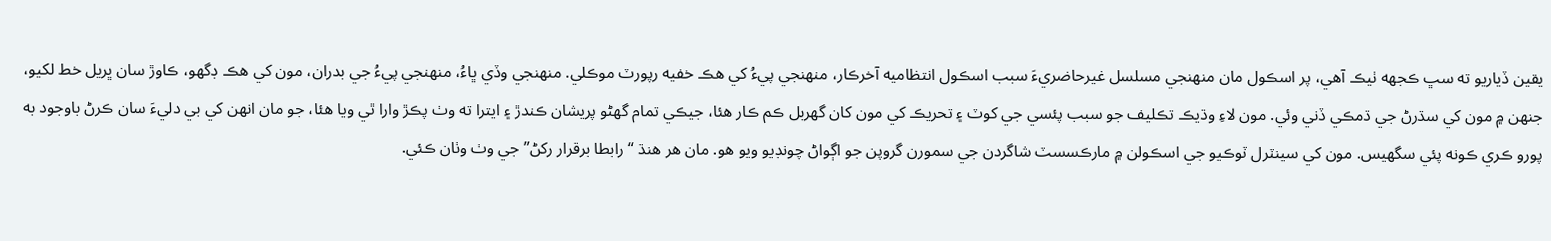يقين ڏياريو ته سڀ ڪجهه ٺيڪ آهي، پر اسڪول مان منهنجي مسلسل غيرحاضريءَ سبب اسڪول انتظاميه آخرڪار، منهنجي پيءُ کي هڪ خفيه رپورٽ موڪلي. منهنجي وڏي ڀاءُ، منهنجي پيءُ جي بدران، مون کي هڪ ڊگهو، ڪاوڙ سان ڀريل خط لکيو، جنهن ۾ مون کي سڌرڻ جي ڌمڪي ڏني وئي. مون لاءِ وڌيڪ تڪليف جو سبب پئسي جي کوٽ ۽ تحريڪ کي مون کان گهربل ڪم ڪار ھئا، جيڪي تمام گهڻو پريشان ڪندڙ ۽ ايترا ته وٺ پڪڙ وارا ٿي ويا ھئا، جو مان انهن کي بي دليءَ سان ڪرڻ باوجود به پورو ڪري ڪونه پئي سگهيس. مون کي سينٽرل ٽوڪيو جي اسڪولن ۾ مارڪسسٽ شاگردن جي سمورن گروپن جو اڳواڻ چونڊيو ويو هو. مان ھر ھنڌ “رابطا برقرار رکڻ” جي وٺ وٺان ڪئي.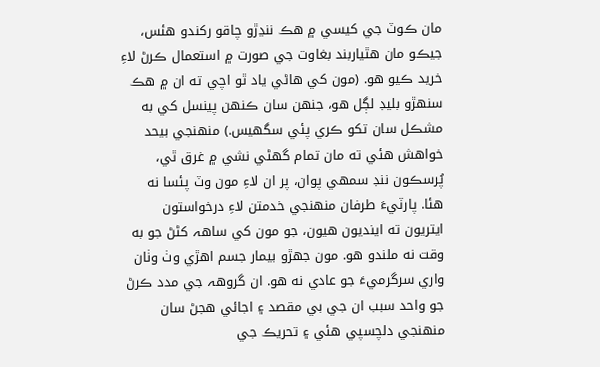مان ڪوٽ جي کيسي ۾ هڪ ننڍڙو چاقو رکندو ھئس، جيڪو مان هٿياربند بغاوت جي صورت ۾ استعمال ڪرڻ لاءِ خريد ڪيو هو. (مون کي هاڻي ياد ٿو اچي ته ان ۾ هڪ سنهڙو بليڊ لڳل ھو، جنهن سان ڪنهن پينسل کي به مشڪل سان تکو ڪري پئي سگهيس.) منهنجي بيحد خواهش هئي ته مان تمام گهڻي نشي ۾ غرق ٿي، پُرسڪون ننڊ سمهي پوان، پر ان لاءِ مون وٽ پئسا نه ھئا. پارٽيءَ طرفان منهنجي خدمتن لاءِ درخواستون ايتريون ته اينديون هيون، جو مون کي ساهہ کڻڻ جو به وقت نه ملندو هو. مون جهڙو بيمار جسم اھڙي وٺ وٺان واري سرگرميءَ جو عادي نه ھو. ان گروهہ جي مدد ڪرڻ جو واحد سبب ان جي بي مقصد ۽ اجائي ھجڻ سان منهنجي دلچسپي هئي ۽ تحريڪ جي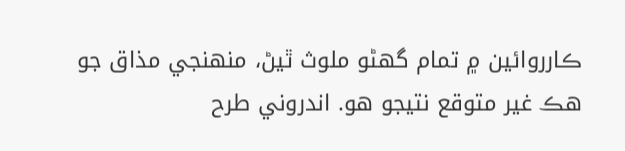ڪارروائين ۾ تمام گهڻو ملوث ٿيڻ، منهنجي مذاق جو هڪ غير متوقع نتيجو هو. اندروني طرح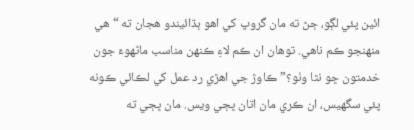ائين پئي لڳو، ڄڻ ته مان گروپ کي اھو ٻڌائيندو ھجان ته “هي منهنجو ڪم ناهي. توهان ان ڪم لاءِ ڪنهن مناسب ماڻهوءَ جون خدمتون ڇو نٿا وٺو؟” ڪاوڙ جي اهڙي رد عمل کي لڪائي ڪونه پئي سگهيس، ان ڪري مان اتان ڀڄي ويس. مان ڀڄي ته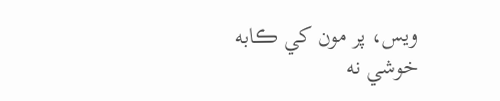ويس، پر مون کي ڪابه خوشي نه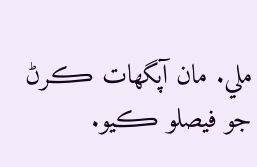ملي. مان آپگهات ڪرڻ جو فيصلو ڪيو.